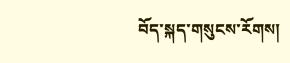བོད་སྐད་གསུངས་རོགས།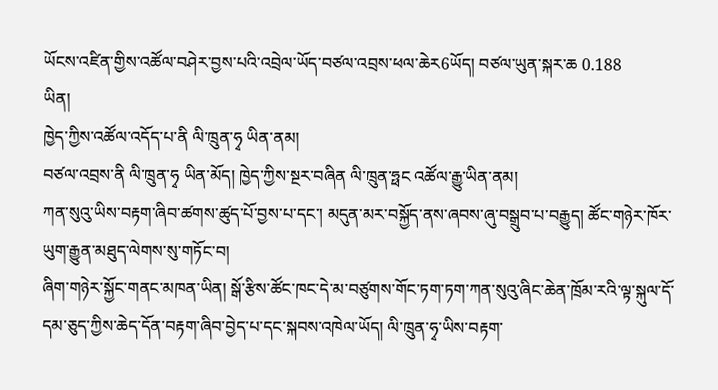ཡོངས་འཛིན་གྱིས་འཚོལ་བཤེར་བྱས་པའི་འབྲེལ་ཡོད་བཙལ་འབྲས་ཕལ་ཆེར6ཡོད། བཙལ་ཡུན་སྐར་ཆ 0.188
ཡིན།
ཁྱེད་ཀྱིས་འཚོལ་འདོད་པ་ནི ལི་ཁྲུན་ཧྭ ཡིན་ནམ།
བཙལ་འབྲས་ནི ལི་ཁྲུན་ཧྭ ཡིན་མོད། ཁྱེད་ཀྱིས་སྔར་བཞིན ལི་ཁྲུན་ཧྥང འཚོལ་རྒྱུ་ཡིན་ནམ།
ཀན་སུའུ་ཡིས་བརྟག་ཞིབ་ཚགས་ཚུད་པོ་བྱས་པ་དང་། མདུན་མར་བསྐྱོད་ནས་ཞབས་ཞུ་བསྒྲུབ་པ་བརྒྱུད། ཚོང་གཉེར་ཁོར་ཡུག་རྒྱུན་མཐུད་ལེགས་སུ་གཏོང་བ།
ཞིག་གཉེར་སྐྱོང་གནང་མཁན་ཡིན། སྒོ་རྩིས་ཚོང་ཁང་དེ་མ་བཙུགས་གོང་ཏག་ཏག་ཀན་སུའུ་ཞིང་ཆེན་ཁྲོམ་རའི་ལྟ་སྐུལ་དོ་དམ་ཅུད་ཀྱིས་ཆེད་དོན་བརྟག་ཞིབ་བྱེད་པ་དང་སྐབས་འཁེལ་ཡོད། ལི་ཁྲུན་ཧྭ་ཡིས་བརྟག་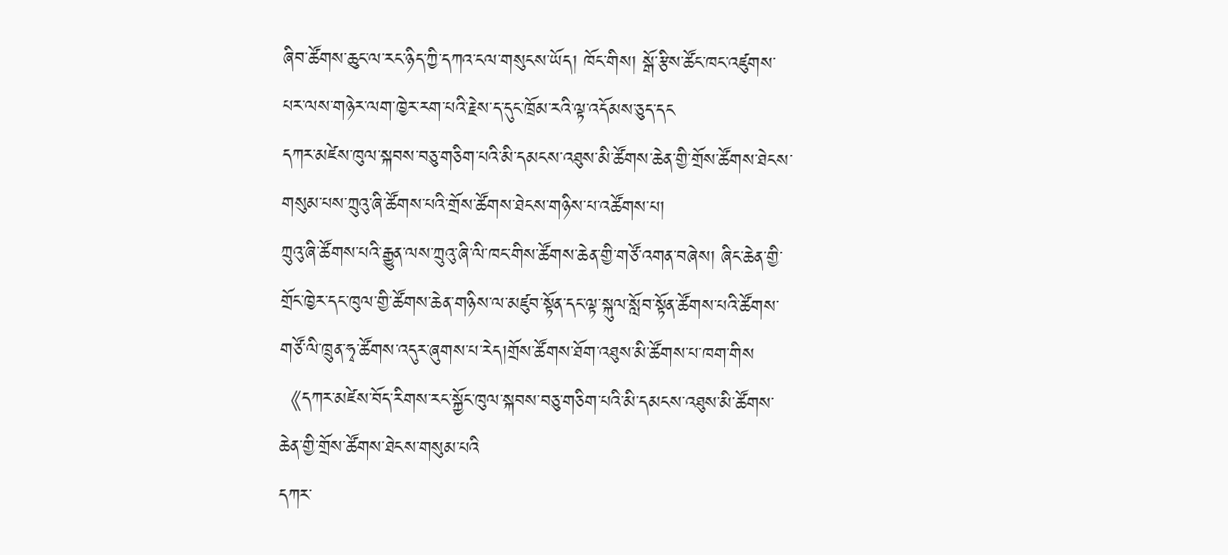ཞིབ་ཚོགས་ཆུང་ལ་རང་ཉིད་ཀྱི་དཀའ་ངལ་གསུངས་ཡོད། ཁོང་གིས། སྒོ་རྩིས་ཚོང་ཁང་འཛུགས་པར་ལས་གཉེར་ལག་ཁྱེར་རག་པའི་རྗེས་ད་དུང་ཁྲོམ་རའི་ལྟ་འདོམས་ཅུད་དང
དཀར་མཛེས་ཁུལ་སྐབས་བཅུ་གཅིག་པའི་མི་དམངས་འཐུས་མི་ཚོགས་ཆེན་གྱི་གྲོས་ཚོགས་ཐེངས་གསུམ་པས་ཀྲུའུ་ཞི་ཚོགས་པའི་གྲོས་ཚོགས་ཐེངས་གཉིས་པ་འཚོགས་པ།
ཀྲུའུ་ཞི་ཚོགས་པའི་རྒྱུན་ལས་ཀྲུའུ་ཞི་ལི་ཁང་གིས་ཚོགས་ཆེན་གྱི་གཙོ་འགན་བཞེས། ཞིང་ཆེན་གྱི་གྲོང་ཁྱེར་དང་ཁུལ་གྱི་ཚོགས་ཆེན་གཉིས་ལ་མཛུབ་སྟོན་དང་ལྟ་སྐུལ་སློབ་སྟོན་ཚོགས་པའི་ཚོགས་གཙོ་ལི་ཁྲུན་ཧྭ་ཚོགས་འདུར་ཞུགས་པ་རེད།གྲོས་ཚོགས་ཐོག་འཐུས་མི་ཚོགས་པ་ཁག་གིས《དཀར་མཛེས་བོད་རིགས་རང་སྐྱོང་ཁུལ་སྐབས་བཅུ་གཅིག་པའི་མི་དམངས་འཐུས་མི་ཚོགས་ཆེན་གྱི་གྲོས་ཚོགས་ཐེངས་གསུམ་པའི
དཀར་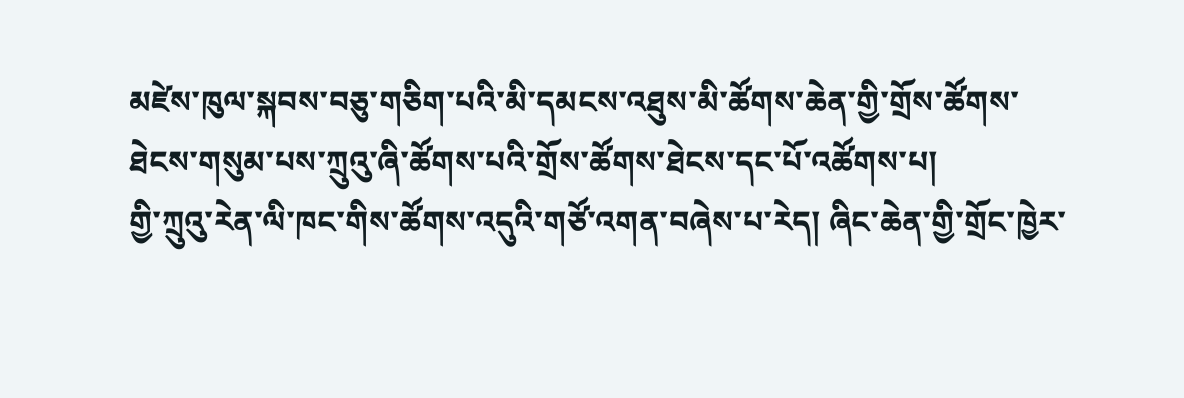མཛེས་ཁུལ་སྐབས་བཅུ་གཅིག་པའི་མི་དམངས་འཐུས་མི་ཚོགས་ཆེན་གྱི་གྲོས་ཚོགས་ཐེངས་གསུམ་པས་ཀྲུའུ་ཞི་ཚོགས་པའི་གྲོས་ཚོགས་ཐེངས་དང་པོ་འཚོགས་པ།
གྱི་ཀྲུའུ་རེན་ལི་ཁང་གིས་ཚོགས་འདུའི་གཙོ་འགན་བཞེས་པ་རེད། ཞིང་ཆེན་གྱི་གྲོང་ཁྱེར་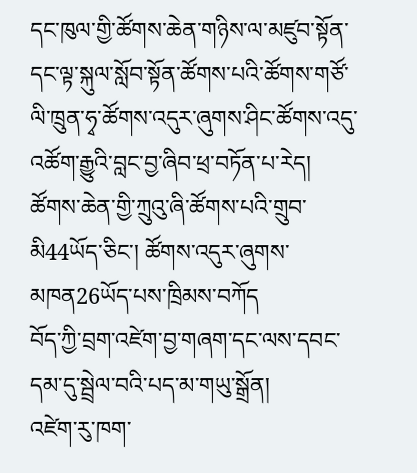དང་ཁུལ་གྱི་ཚོགས་ཆེན་གཉིས་ལ་མཛུབ་སྟོན་དང་ལྟ་སྐུལ་སློབ་སྟོན་ཚོགས་པའི་ཚོགས་གཙོ་ལི་ཁྲུན་ཧྭ་ཚོགས་འདུར་ཞུགས་ཤིང་ཚོགས་འདུ་འཚོག་རྒྱུའི་བླང་བྱ་ཞིབ་ཕྲ་བཏོན་པ་རེད། ཚོགས་ཆེན་གྱི་ཀྲུའུ་ཞི་ཚོགས་པའི་གྲུབ་མི44ཡོད་ཅིང་། ཚོགས་འདུར་ཞུགས་མཁན26ཡོད་པས་ཁྲིམས་བཀོད
བོད་ཀྱི་བྲག་འཛེག་བྱ་གཞག་དང་ལས་དབང་དམ་དུ་སྦྲེལ་བའི་པད་མ་གཡུ་སྒྲོན།
འཛེག་རུ་ཁག་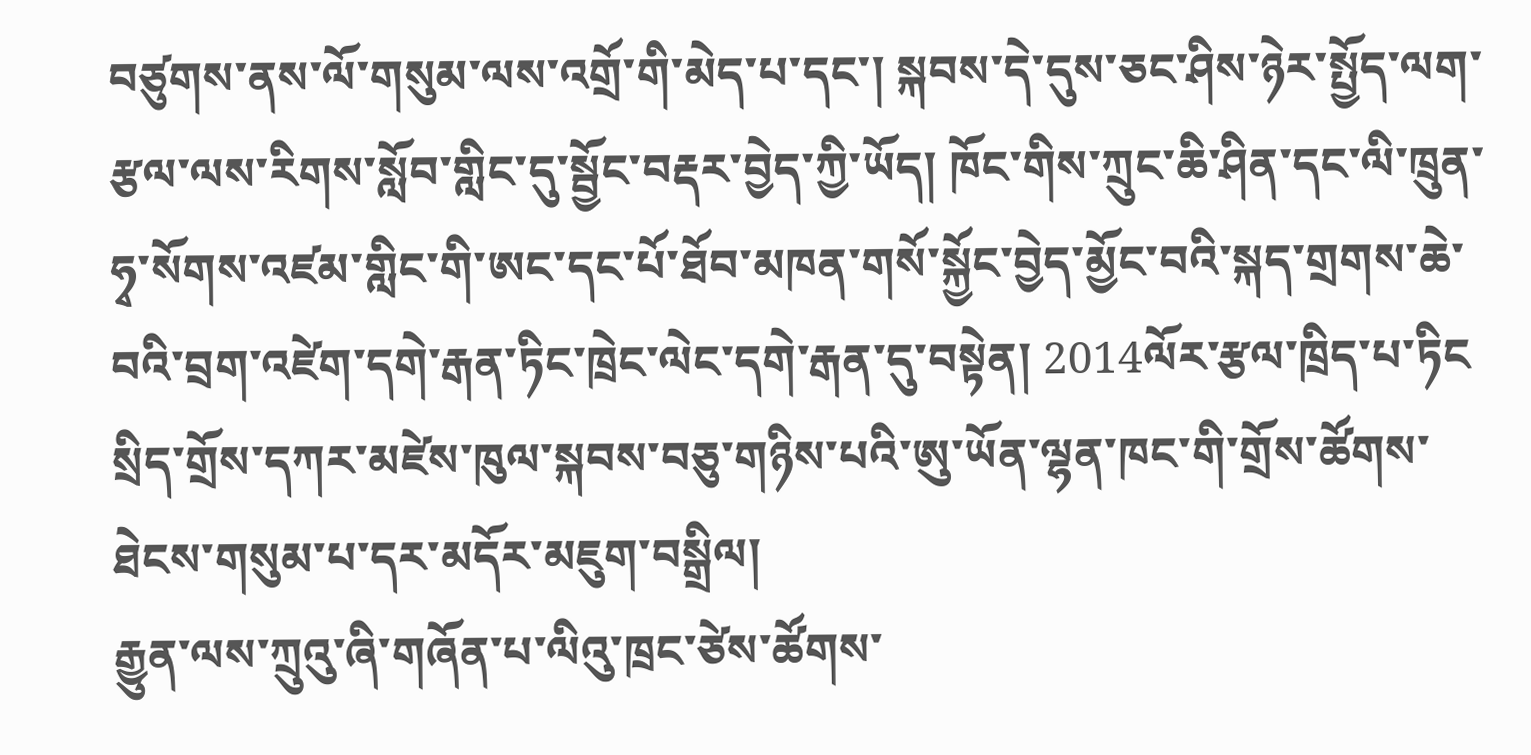བཙུགས་ནས་ལོ་གསུམ་ལས་འགྲོ་གི་མེད་པ་དང་། སྐབས་དེ་དུས་ཅང་ཤིས་ཉེར་སྤྱོད་ལག་རྩལ་ལས་རིགས་སློབ་གླིང་དུ་སྦྱོང་བརྡར་བྱེད་ཀྱི་ཡོད། ཁོང་གིས་ཀྲུང་ཆི་ཤིན་དང་ལི་ཁྲུན་ཧྭ་སོགས་འཛམ་གླིང་གི་ཨང་དང་པོ་ཐོབ་མཁན་གསོ་སྐྱོང་བྱེད་མྱོང་བའི་སྐད་གྲགས་ཆེ་བའི་བྲག་འཛེག་དགེ་རྒན་ཏིང་ཁྲེང་ལེང་དགེ་རྒན་དུ་བསྟེན། 2014ལོར་རྩལ་ཁྲིད་པ་ཏིང
སྲིད་གྲོས་དཀར་མཛེས་ཁུལ་སྐབས་བཅུ་གཉིས་པའི་ཨུ་ཡོན་ལྷན་ཁང་གི་གྲོས་ཚོགས་ཐེངས་གསུམ་པ་དར་མདོར་མཇུག་བསྒྲིལ།
རྒྱུན་ལས་ཀྲུའུ་ཞི་གཞོན་པ་ལིའུ་ཁྲང་ཙེས་ཚོགས་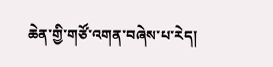ཆེན་གྱི་གཙོ་འགན་བཞེས་པ་རེད།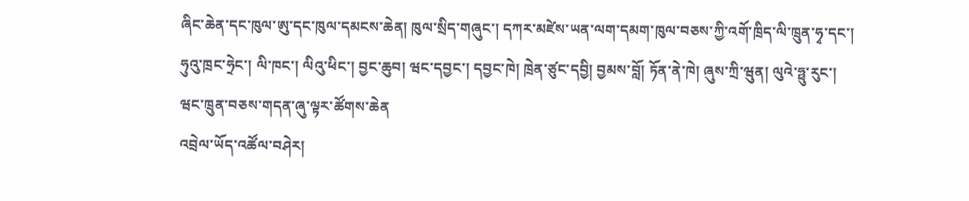ཞིང་ཆེན་དང་ཁུལ་ཨུ་དང་ཁུལ་དམངས་ཆེན། ཁུལ་སྲིད་གཞུང་། དཀར་མཛེས་ཡན་ལག་དམག་ཁུལ་བཅས་ཀྱི་འགོ་ཁྲིད་ལི་ཁྲུན་ཧྭ་དང་། ཧུའུ་ཁྲང་ཧྲེང་། ལི་ཁང་། ལིའུ་ཕིང་། བྱང་ཆུབ། ཝང་དབྱང་། དབྱང་ཁེ། ཁྲེན་ཙུང་དབྱི། བྱམས་བློ། ཏོན་ནེ་ཁེ། ཞུས་ཀྲི་ཝུན། ལུའེ་ཧྥུ་རུང་། ཝང་ཁྲུན་བཅས་གདན་ཞུ་ལྟར་ཚོགས་ཆེན
འབྲེལ་ཡོད་འཚོལ་བཤེར།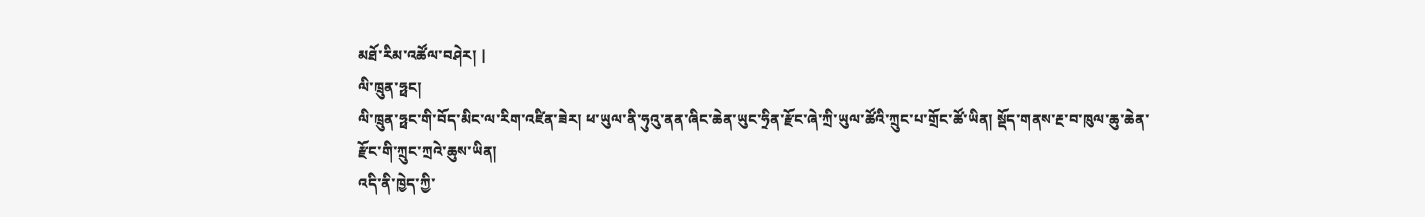མཐོ་རིམ་འཚོལ་བཤེར། |
ལི་ཁྲུན་ཧྥང།
ལི་ཁྲུན་ཧྥང་གི་བོད་མིང་ལ་རིག་འཛིན་ཟེར། ཕ་ཡུལ་ནི་ཧུའུ་ནན་ཞིང་ཆེན་ཡུང་ཧྲིན་རྫོང་ཞེ་ཀྲི་ཡུལ་ཚོའི་ཀྲུང་པ་གྲོང་ཚོ་ཡིན། སྡོད་གནས་རྔ་བ་ཁུལ་ཆུ་ཆེན་རྫོང་གི་ཀྲུང་ཀྲའེ་ཆུས་ཡིན།
འདི་ནི་ཁྱེད་ཀྱི་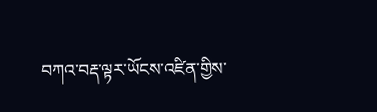བཀའ་བརྡ་ལྟར་ཡོངས་འཛིན་གྱིས་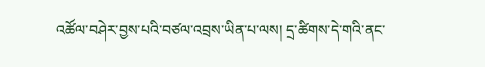འཚོལ་བཤེར་བྱས་པའི་བཙལ་འབྲས་ཡིན་པ་ལས། དྲ་ཚིགས་དེ་གའི་ནང་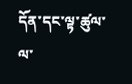དོན་དང་ལྟ་ཚུལ་ལ་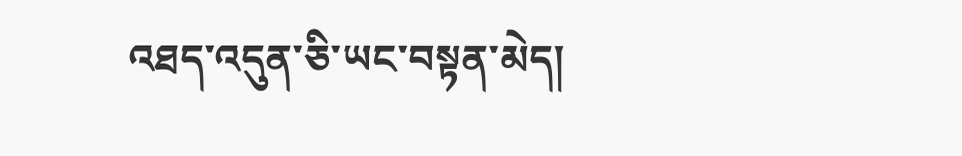འཐད་འདུན་ཅི་ཡང་བསྟན་མེད།